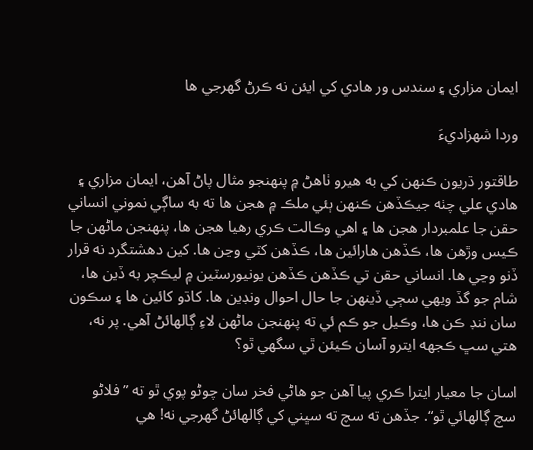ايمان مزاري ۽ سندس ور هادي کي ايئن نه ڪرڻ گهرجي ها

وردا شهزاديءَ

طاقتور ڌريون ڪنهن کي به هيرو ٺاهڻ ۾ پنهنجو مثال پاڻ آهن، ايمان مزاري ۽ هادي علي چٺه جيڪڏهن ڪنهن ٻئي ملڪ ۾ هجن ها ته به ساڳي نموني انساني حقن جا علمبردار هجن ها ۽ اهي وڪالت ڪري رهيا هجن ها، پنهنجن ماڻهن جا ڪيس وڙهن ها، ڪڏهن هارائين ها، ڪڏهن کٽي وڃن ها. کين دهشتگرد نه قرار ڏنو وڃي ها. انساني حقن تي ڪڏهن ڪڏهن يونيورسٽين ۾ ليڪچر به ڏين ها، شام جو گڏ ويهي سڄي ڏينهن جا حال احوال ونڊين ها. کاڌو کائين ها ۽ سڪون سان ننڊ ڪن ها، وڪيل جو ڪم ئي ته پنهنجن ماڻهن لاءِ ڳالهائڻ آهي. پر نه، هتي سڀ ڪجهه ايترو آسان ڪيئن ٿي سگهي ٿو؟

اسان جا معيار ايترا ڪري پيا آهن جو هاڻي فخر سان چوڻو پوي ٿو ته ”فلاڻو سچ ڳالهائي ٿو“. جڏهن ته سچ ته سڀني کي ڳالهائڻ گهرجي نه! هي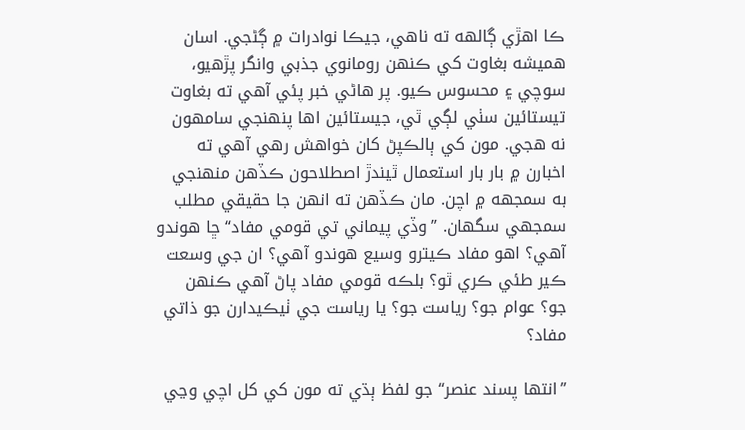ڪا اهڙي ڳالهه ته ناهي، جيڪا نوادرات ۾ ڳڻجي. اسان هميشه بغاوت کي ڪنهن رومانوي جذبي وانگر پڙهيو، سوچي ۽ محسوس ڪيو. پر هاڻي خبر پئي آهي ته بغاوت تيستائين سٺي لڳي ٿي، جيستائين اها پنهنجي سامهون نه هجي. مون کي ٻالڪپڻ کان خواهش رهي آهي ته اخبارن ۾ بار بار استعمال ٿيندڙ اصطلاحون ڪڏهن منهنجي به سمجهه ۾ اچن. مان ڪڏهن ته انهن جا حقيقي مطلب سمجهي سگهان. ”وڏي پيماني تي قومي مفاد“ ڇا هوندو آهي؟ اهو مفاد ڪيترو وسيع هوندو آهي؟ ان جي وسعت ڪير طئي ڪري ٿو؟ بلڪه قومي مفاد پاڻ آهي ڪنهن جو؟ عوام جو؟ رياست جو؟ يا رياست جي ٺيڪيدارن جو ذاتي مفاد؟

”انتها پسند عنصر“ جو لفظ ٻڌي ته مون کي کل اچي وڃي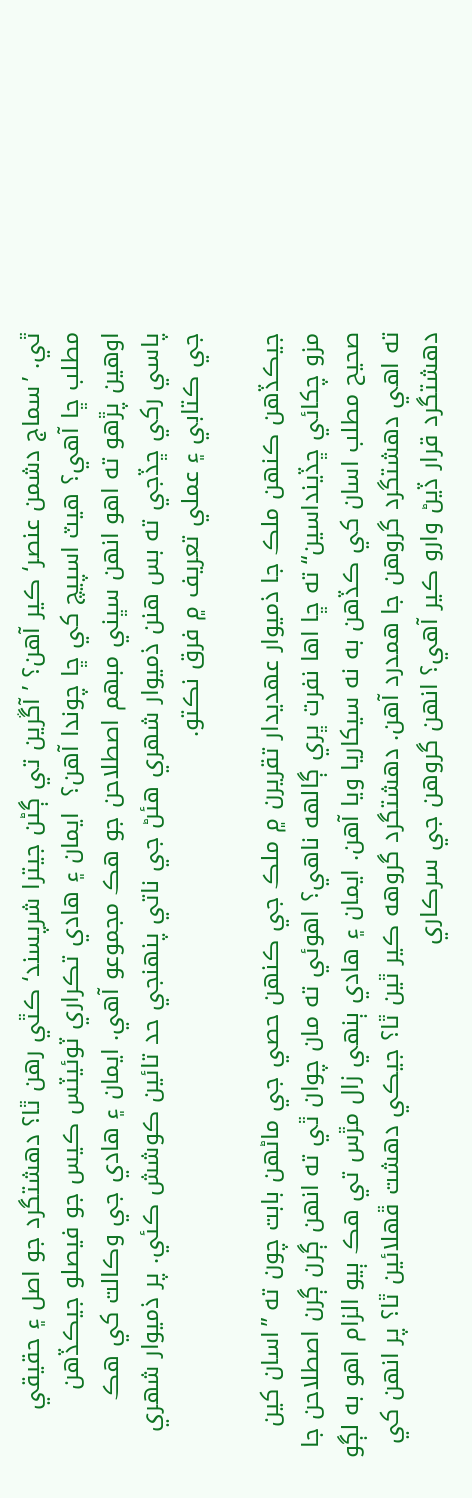ٿي. ’سماج دشمن عنصر‘ ڪير آهن؟ ’آڱرين تي ڳڻن جيترا شرپسند‘ ڪٿي رهن ٿا؟ دهشتگرد جو اصل ۽ حقيقي مطلب ڇا آهي؟ هيٽ اسپيچ کي ڇا چوندا آهن؟  ايمان ۽ هادي تڪراري ٽوئيٽس ڪيس جو فيصلو جيڪڏهن اوهين پڙهو ته اهو انهن سڀني مبهم اصطلاحن جو هڪ مجموعو آهي. ايمان ۽ هادي جي وڪالت کي هڪ پاسي رکي ڇڏجي ته بس هنن ذميوار شهري هئڻ جي ناتي پنهنجي حد تائين ڪوشش ڪئي. پر ذميوار شهري جي ڪتابي ۽ عملي تعريف ۾ فرق نڪتو.

جيڪڏهن ڪنهن ملڪ جا ذميوار عهديدار تقريرن ۾ ملڪ جي ڪنهن حصي جي ماڻهن بابت چون ته ”اسان کين مزو چکائي ڇڏينداسين“ ته ڇا اها نفرت ڀري ڳالهه ناهي؟ اهوئي ته مان چوان ٿي ته انهن ڳرن ڳرن اصطلاحن جا صحيح مطلب اسان کي ڪڏهن به نه سيکاريا ويا آهن. ايمان ۽ هادي ٻنهي زال مڙس تي هڪ ٻيو الزام اهو به لڳو ته اهي دهشتگرد گروهن جا همدرد آهن. دهشتگرد گروهه ڪير ٿين ٿا؟ جيڪي دهشت ڦهلائين ٿا؟ پر انهن کي دهشتگرد قرار ڏيڻ وارو ڪير آهي؟ انهن گروهن جي سرڪاري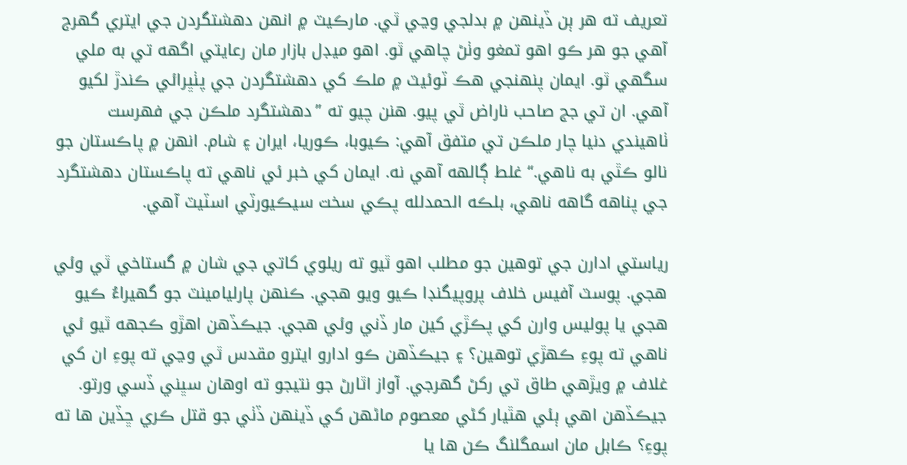تعريف ته هر ٻن ڏينهن ۾ بدلجي وڃي ٿي. مارڪيٽ ۾ انهن دهشتگردن جي ايتري گهرج آهي جو هر ڪو اهو تمغو وٺڻ چاهي ٿو. اهو ميڊل بازار مان رعايتي اگهه تي به ملي سگهي ٿو. ايمان پنهنجي هڪ ٽوئيٽ ۾ ملڪ کي دهشتگردن جي پٺڀرائي ڪندڙ لکيو آهي. ان تي جج صاحب ناراض ٿي پيو. هنن چيو ته ”دهشتگرد ملڪن جي فهرست ٺاهيندي دنيا چار ملڪن تي متفق آهي: ڪيوبا، ڪوريا، ايران ۽ شام. انهن ۾ پاڪستان جو نالو ڪٿي به ناهي.“ غلط ڳالهه آهي نه. ايمان کي خبر ئي ناهي ته پاڪستان دهشتگرد جي پناهه گاهه ناهي، بلڪه الحمدلله پڪي سخت سيڪيورٽي اسٽيٽ آهي.

رياستي ادارن جي توهين جو مطلب اهو ٿيو ته ريلوي کاتي جي شان ۾ گستاخي ٿي وئي هجي. پوسٽ آفيس خلاف پروپيگنڊا ڪيو ويو هجي. ڪنهن پارليامينٽ جو گهيراءُ ڪيو هجي يا پوليس وارن کي پڪڙي کين مار ڏني وئي هجي. جيڪڏهن اهڙو ڪجهه ٿيو ئي ناهي ته پوءِ ڪهڙي توهين؟ ۽ جيڪڏهن ڪو ادارو ايترو مقدس ٿي وڃي ته پوءِ ان کي غلاف ۾ ويڙهي طاق تي رکڻ گهرجي. آواز اٿارڻ جو نتيجو ته اوهان سڀني ڏسي ورتو. جيڪڏهن اهي ٻئي هٿيار کڻي معصوم ماڻهن کي ڏينهن ڏٺي جو قتل ڪري ڇڏين ها ته پوءِ؟ ڪابل مان اسمگلنگ ڪن ها يا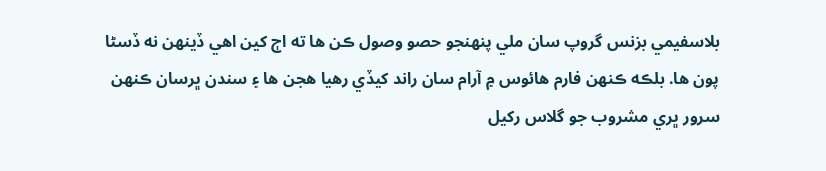بلاسفيمي بزنس گروپ سان ملي پنهنجو حصو وصول ڪن ها ته اڄ کين اهي ڏينهن نه ڏسڻا پون ها. بلڪه ڪنهن فارم هائوس ۾ آرام سان راند کيڏي رهيا هجن ها ۽ سندن ڀرسان ڪنهن سرور ڀري مشروب جو گلاس رکيل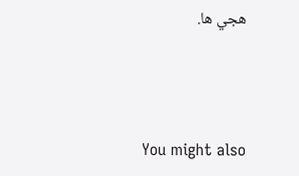هجي ها.



You might also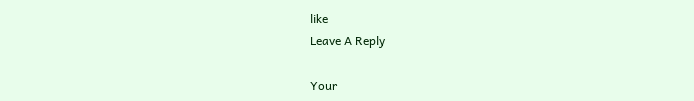like
Leave A Reply

Your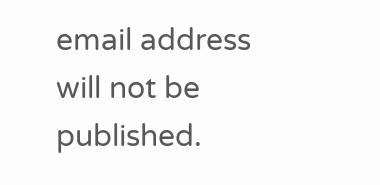email address will not be published.